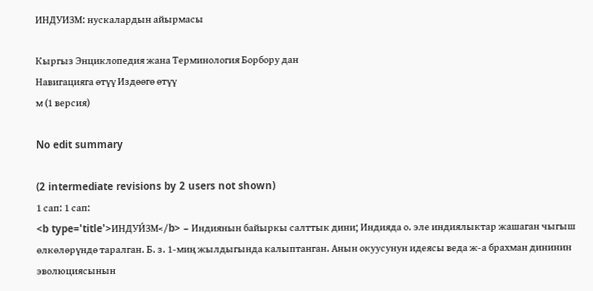ИНДУИЗМ: нускалардын айырмасы

Кыргыз Энциклопедия жана Терминология Борбору дан
Навигацияга өтүү Издөөгө өтүү
м (1 версия)

No edit summary

(2 intermediate revisions by 2 users not shown)
1 сап: 1 сап:
<b type='title'>ИНДУИ́ЗМ</b> – Индиянын байыркы салттык дини; Индияда о. эле индиялыктар жашаган чыгыш өлкөлөрүндө таралган. Б. з. 1-миң жылдыгында калыптанган. Анын окуусунун идеясы веда ж-а брахман дининин эволюциясынын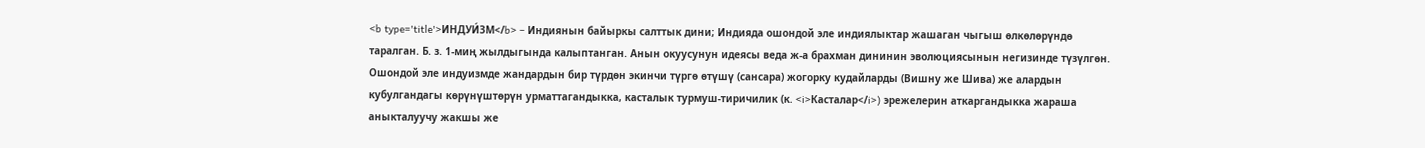<b type='title'>ИНДУИ́ЗМ</b> – Индиянын байыркы салттык дини; Индияда ошондой эле индиялыктар жашаган чыгыш өлкөлөрүндө таралган. Б. з. 1-миң жылдыгында калыптанган. Анын окуусунун идеясы веда ж-а брахман дининин эволюциясынын негизинде түзүлгөн. Ошондой эле индуизмде жандардын бир түрдөн экинчи түргө өтүшү (сансара) жогорку кудайларды (Вишну же Шива) же алардын кубулгандагы көрүнүштөрүн урматтагандыкка, касталык турмуш-тиричилик (к. <i>Касталар</i>) эрежелерин аткаргандыкка жараша аныкталуучу жакшы же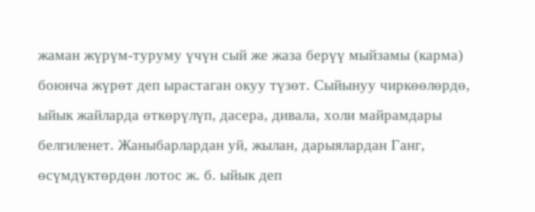жаман жүрүм-туруму үчүн сый же жаза берүү мыйзамы (карма) боюнча жүрөт деп ырастаган окуу түзөт. Сыйынуу чиркөөлөрдө, ыйык жайларда өткөрүлүп, дасера, дивала, холи майрамдары белгиленет. Жаныбарлардан уй, жылан, дарыялардан Ганг, өсүмдүктөрдөн лотос ж. б. ыйык деп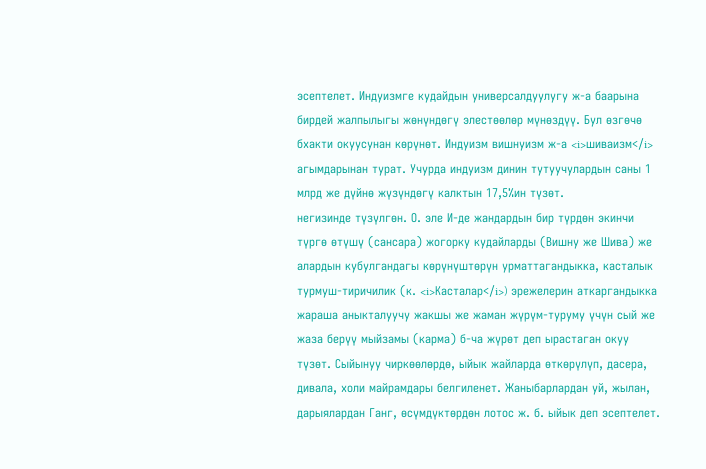эсептелет. Индуизмге кудайдын универсалдуулугу ж-а баарына бирдей жалпылыгы жөнүндөгү элестөөлөр мүнөздүү. Бул өзгөчө бхакти окуусунан көрүнөт. Индуизм вишнуизм ж-а <i>шиваизм</i> агымдарынан турат. Учурда индуизм динин тутуучулардын саны 1 млрд же дүйнө жүзүндөгү калктын 17,5%ин түзөт.
негизинде түзүлгөн. О. эле И-де жандардын бир түрдөн экинчи түргө өтүшү (сансара) жогорку кудайларды (Вишну же Шива) же алардын кубулгандагы көрүнүштөрүн урматтагандыкка, касталык турмуш-тиричилик (к. <i>Касталар</i>) эрежелерин аткаргандыкка жараша аныкталуучу жакшы же жаман жүрүм-туруму үчүн сый же жаза берүү мыйзамы (карма) б-ча жүрөт деп ырастаган окуу түзөт. Сыйынуу чиркөөлөрдө, ыйык жайларда өткөрүлүп, дасера, дивала, холи майрамдары белгиленет. Жаныбарлардан уй, жылан, дарыялардан Ганг, өсүмдүктөрдөн лотос ж. б. ыйык деп эсептелет.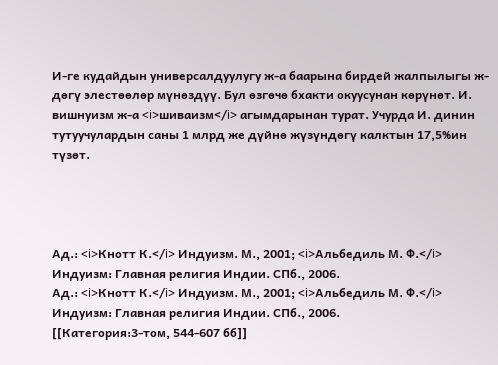И-ге кудайдын универсалдуулугу ж-а баарына бирдей жалпылыгы ж-дөгү элестөөлөр мүнөздүү. Бул өзгөчө бхакти окуусунан көрүнөт. И. вишнуизм ж-а <i>шиваизм</i> агымдарынан турат. Учурда И. динин тутуучулардын саны 1 млрд же дүйнө жүзүндөгү калктын 17,5%ин түзөт.




Ад.: <i>Кнотт К.</i> Индуизм. М., 2001; <i>Альбедиль М. Ф.</i> Индуизм: Главная религия Индии. СПб., 2006.
Ад.: <i>Кнотт К.</i> Индуизм. М., 2001; <i>Альбедиль М. Ф.</i> Индуизм: Главная религия Индии. СПб., 2006.
[[Категория:3-том, 544-607 бб]]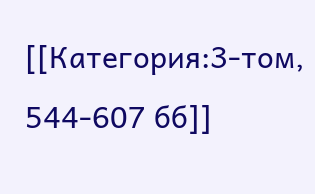[[Категория:3-том, 544-607 бб]]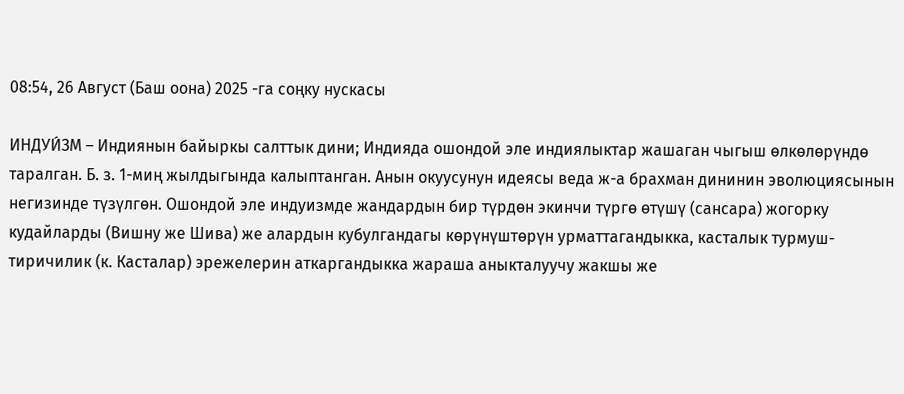08:54, 26 Август (Баш оона) 2025 -га соңку нускасы

ИНДУИ́ЗМ – Индиянын байыркы салттык дини; Индияда ошондой эле индиялыктар жашаган чыгыш өлкөлөрүндө таралган. Б. з. 1-миң жылдыгында калыптанган. Анын окуусунун идеясы веда ж-а брахман дининин эволюциясынын негизинде түзүлгөн. Ошондой эле индуизмде жандардын бир түрдөн экинчи түргө өтүшү (сансара) жогорку кудайларды (Вишну же Шива) же алардын кубулгандагы көрүнүштөрүн урматтагандыкка, касталык турмуш-тиричилик (к. Касталар) эрежелерин аткаргандыкка жараша аныкталуучу жакшы же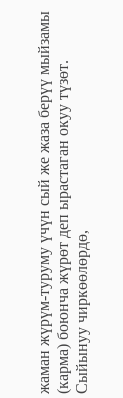жаман жүрүм-туруму үчүн сый же жаза берүү мыйзамы (карма) боюнча жүрөт деп ырастаган окуу түзөт. Сыйынуу чиркөөлөрдө,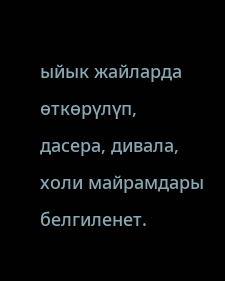ыйык жайларда өткөрүлүп, дасера, дивала, холи майрамдары белгиленет.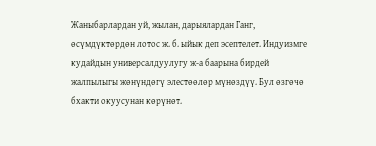Жаныбарлардан уй, жылан, дарыялардан Ганг, өсүмдүктөрдөн лотос ж. б. ыйык деп эсептелет. Индуизмге кудайдын универсалдуулугу ж-а баарына бирдей жалпылыгы жөнүндөгү элестөөлөр мүнөздүү. Бул өзгөчө бхакти окуусунан көрүнөт.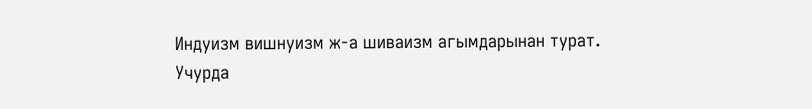Индуизм вишнуизм ж-а шиваизм агымдарынан турат. Учурда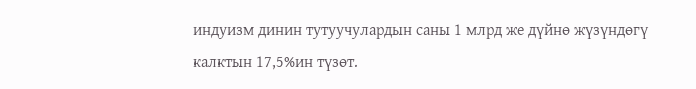индуизм динин тутуучулардын саны 1 млрд же дүйнө жүзүндөгү калктын 17,5%ин түзөт.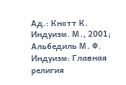Ад.: Кнотт К. Индуизм. М., 2001; Альбедиль М. Ф. Индуизм: Главная религия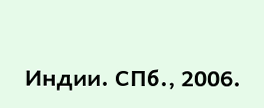Индии. СПб., 2006.